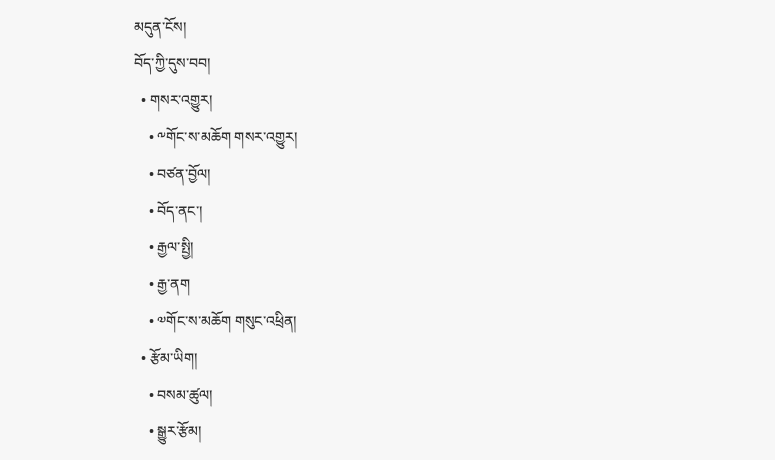མདུན་ངོས།
བོད་ཀྱི་དུས་བབ།
  • གསར་འགྱུར།
    • ༸གོང་ས་མཆོག གསར་འགྱུར།
    • བཙན་བྱོལ།
    • བོད་ནང་།
    • རྒྱལ་སྤྱི།
    • རྒྱ་ནག
    • ༧གོང་ས་མཆོག གསུང་འཕྲིན།
  • རྩོམ་ཡིག།
    • བསམ་ཚུལ།
    • སྒྱུར་རྩོམ།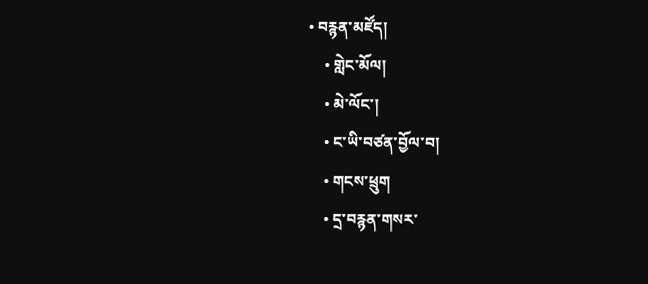• བརྙན་མཛོད།
    • གླེང་མོལ།
    • མེ་ལོང་།
    • ང་ཡི་བཙན་བྱོལ་བ།
    • གངས་ཕྲུག
    • དྲ་བརྙན་གསར་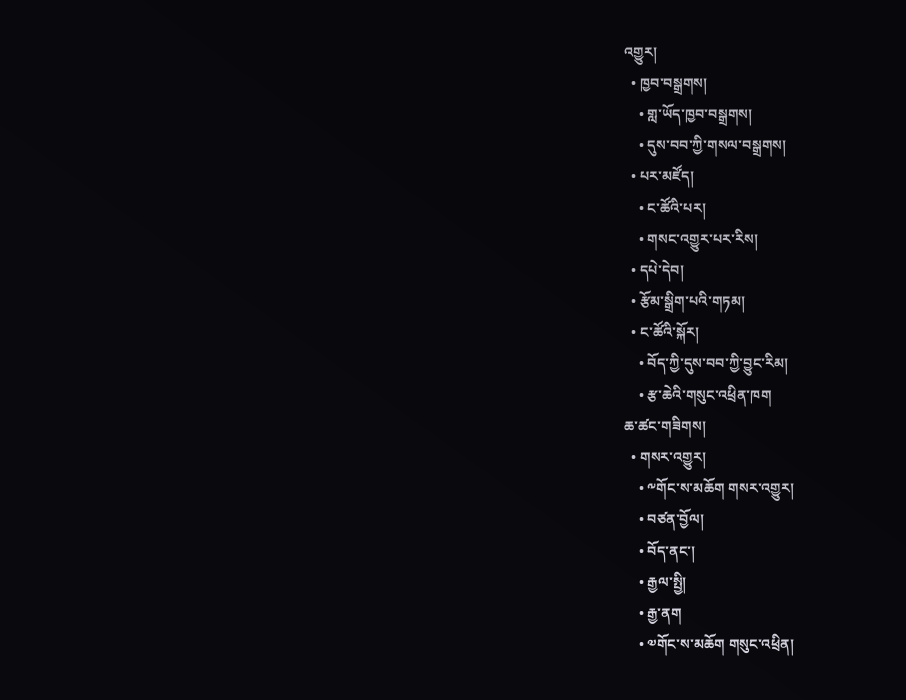འགྱུར།
  • ཁྱབ་བསྒྲགས།
    • གླ་ཡོད་ཁྱབ་བསྒྲགས།
    • དུས་བབ་ཀྱི་གསལ་བསྒྲགས།
  • པར་མཛོད།
    • ང་ཚོའི་པར།
    • གསང་འགྱུར་པར་རིས།
  • དཔེ་དེབ།
  • རྩོམ་སྒྲིག་པའི་གཏམ།
  • ང་ཚོའི་སྐོར།
    • བོད་ཀྱི་དུས་བབ་ཀྱི་བྱུང་རིམ།
    • རྩ་ཆེའི་གསུང་འཕྲིན་ཁག
ཆ་ཚང་གཟིགས།
  • གསར་འགྱུར།
    • ༸གོང་ས་མཆོག གསར་འགྱུར།
    • བཙན་བྱོལ།
    • བོད་ནང་།
    • རྒྱལ་སྤྱི།
    • རྒྱ་ནག
    • ༧གོང་ས་མཆོག གསུང་འཕྲིན།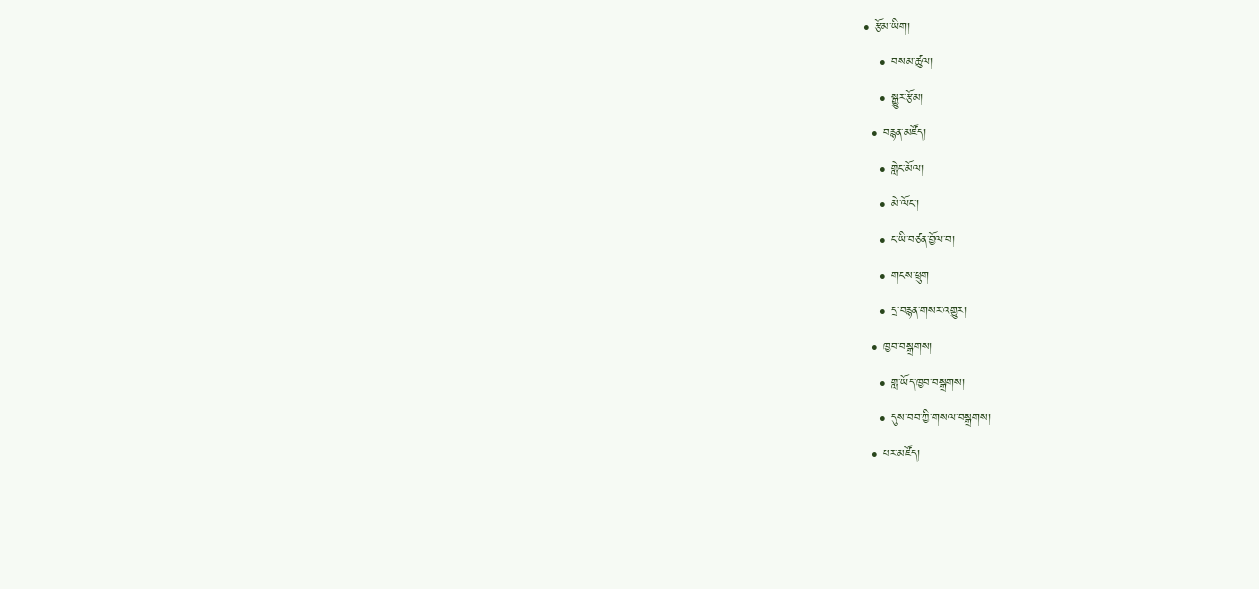• རྩོམ་ཡིག།
    • བསམ་ཚུལ།
    • སྒྱུར་རྩོམ།
  • བརྙན་མཛོད།
    • གླེང་མོལ།
    • མེ་ལོང་།
    • ང་ཡི་བཙན་བྱོལ་བ།
    • གངས་ཕྲུག
    • དྲ་བརྙན་གསར་འགྱུར།
  • ཁྱབ་བསྒྲགས།
    • གླ་ཡོད་ཁྱབ་བསྒྲགས།
    • དུས་བབ་ཀྱི་གསལ་བསྒྲགས།
  • པར་མཛོད།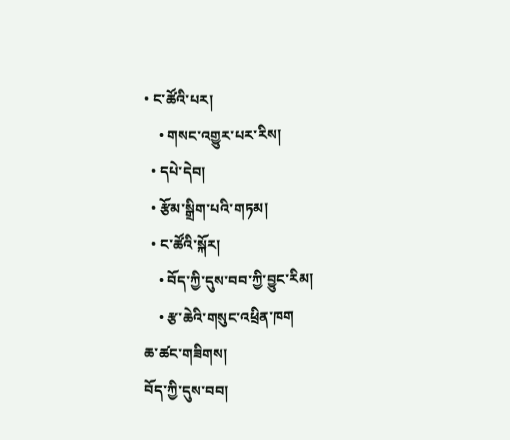• ང་ཚོའི་པར།
    • གསང་འགྱུར་པར་རིས།
  • དཔེ་དེབ།
  • རྩོམ་སྒྲིག་པའི་གཏམ།
  • ང་ཚོའི་སྐོར།
    • བོད་ཀྱི་དུས་བབ་ཀྱི་བྱུང་རིམ།
    • རྩ་ཆེའི་གསུང་འཕྲིན་ཁག
ཆ་ཚང་གཟིགས།
བོད་ཀྱི་དུས་བབ།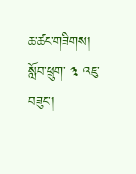ཆ་ཚང་གཟིགས།
སློབ་ཕྲུག་ ༣ འཇུ་བཟུང་།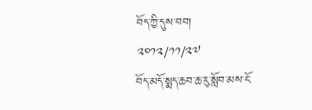བོད་ཀྱི་དུས་བབ།
༢༠༡༢/༡༡/༢༧
བོད་མདོ་སྨད་ཆབ་ཆ་རུ་སློབ་མས་ངོ་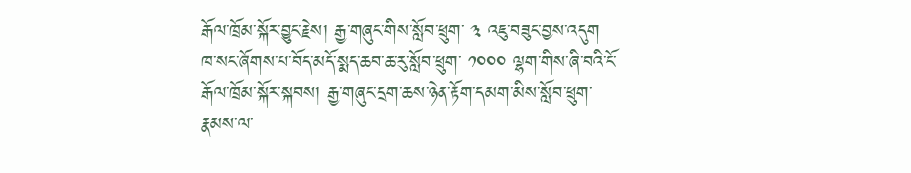རྒོལ་ཁྲོམ་སྐོར་བྱུང་རྗེས། རྒྱ་གཞུང་གིས་སློབ་ཕྲུག་ ༣ འཇུ་བཟུང་བྱས་འདུག
ཁ་སང་ཞོགས་པ་བོད་མདོ་སྨད་ཆབ་ཆ་རུ་སློབ་ཕྲུག་ ༡༠༠༠ ལྷག་གིས་ཞི་བའི་ངོ་རྒོལ་ཁྲོམ་སྐོར་སྐབས། རྒྱ་གཞུང་དྲག་ཆས་ཉེན་རྟོག་དམག་མིས་སློབ་ཕྲུག་རྣམས་ལ་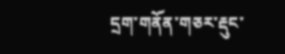དྲག་གནོན་གཅར་རྡུང་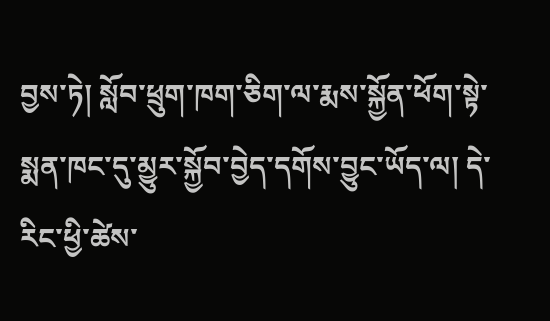བྱས་ཏེ། སློབ་ཕྲུག་ཁག་ཅིག་ལ་རྨས་སྐྱོན་ཕོག་སྟེ་སྨན་ཁང་དུ་མྱུར་སྐྱོབ་བྱེད་དགོས་བྱུང་ཡོད་ལ། དེ་རིང་ཕྱི་ཚེས་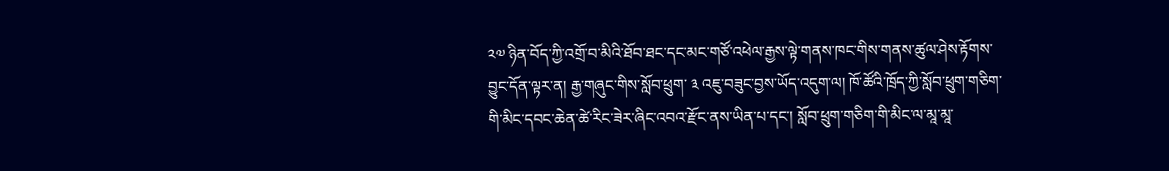༢༧ ཉིན་བོད་ཀྱི་འགྲོ་བ་མིའི་ཐོབ་ཐང་དང་མང་གཙོ་འཕེལ་རྒྱས་ལྟེ་གནས་ཁང་གིས་གནས་ཚུལ་ཤེས་རྟོགས་བྱུང་དོན་ལྟར་ན། རྒྱ་གཞུང་གིས་སློབ་ཕྲུག་ ༣ འཇུ་བཟུང་བྱས་ཡོད་འདུག་ལ། ཁོ་ཚོའི་ཁྲོད་ཀྱི་སློབ་ཕྲུག་གཅིག་གི་མིང་དབང་ཆེན་ཚེ་རིང་ཟེར་ཞིང་འབའ་རྫོང་ནས་ཡིན་པ་དང་། སློབ་ཕྲུག་གཅིག་གི་མིང་ལ་མཱ་མཱ་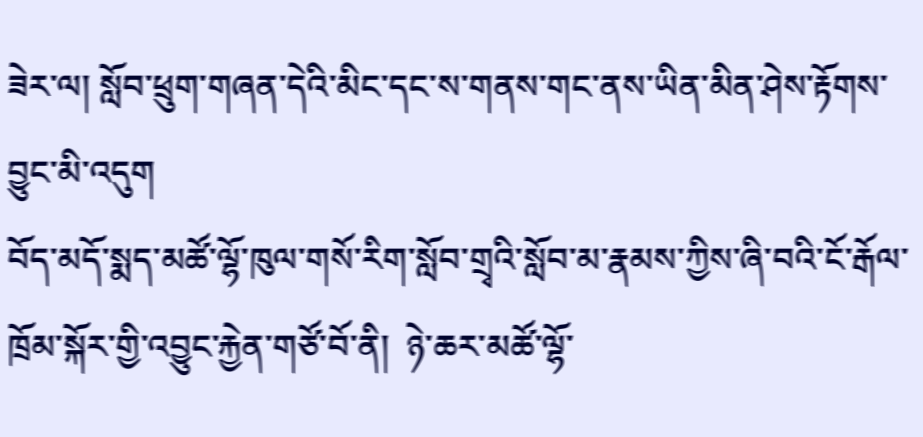ཟེར་ལ། སློབ་ཕྲུག་གཞན་དེའི་མིང་དང་ས་གནས་གང་ནས་ཡིན་མིན་ཤེས་རྟོགས་བྱུང་མི་འདུག
བོད་མདོ་སྨད་མཚོ་ལྷོ་ཁུལ་གསོ་རིག་སློབ་གྲྭའི་སློབ་མ་རྣམས་ཀྱིས་ཞི་བའི་ངོ་རྒོལ་ཁྲོམ་སྐོར་གྱི་འབྱུང་རྐྱེན་གཙོ་བོ་ནི།  ཉེ་ཆར་མཚོ་ལྷོ་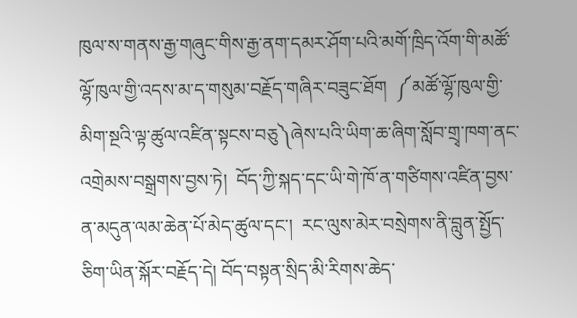ཁུལ་ས་གནས་རྒྱ་གཞུང་གིས་རྒྱ་ནག་དམར་ཤོག་པའི་མགོ་ཁྲིད་འོག་གི་མཚོ་ལྷོ་ཁུལ་གྱི་འདས་མ་ད་གསུམ་བརྗོད་གཞིར་བཟུང་ཐོག  ༼མཚོ་ལྷོ་ཁུལ་གྱི་མིག་སྔའི་ལྟ་ཚུལ་འཛིན་སྟངས་བཅུ༽ཞེས་པའི་ཡིག་ཆ་ཞིག་སློབ་གྲྭ་ཁག་ནང་འགྲེམས་བསྒྲགས་བྱས་ཏེ།  བོད་ཀྱི་སྐད་དང་ཡི་གེ་ཁོ་ན་གཙིགས་འཛིན་བྱས་ན་མདུན་ལམ་ཆེན་པོ་མེད་ཚུལ་དང་།  རང་ལུས་མེར་བསྲེགས་ནི་བླུན་སྤྱོད་ཅིག་ཡིན་སྐོར་བརྗོད་དེ། བོད་བསྟན་སྲིད་མི་རིགས་ཆེད་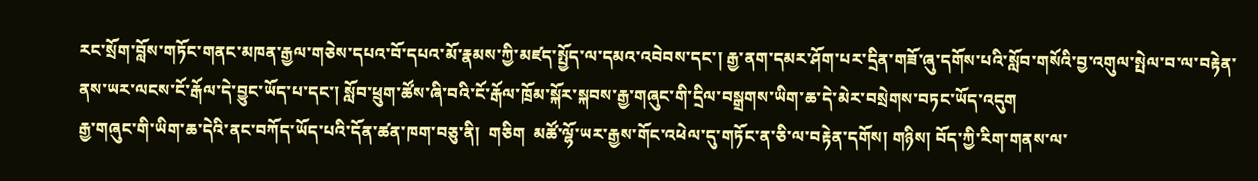རང་སྲོག་བློས་གཏོང་གནང་མཁན་རྒྱལ་གཅེས་དཔའ་བོ་དཔའ་མོ་རྣམས་ཀྱི་མཛད་སྤྱོད་ལ་དམའ་འབེབས་དང་། རྒྱ་ནག་དམར་ཤོག་པར་དྲིན་གཟོ་ཞུ་དགོས་པའི་སློབ་གསོའི་བྱ་འགུལ་སྤེལ་བ་ལ་བརྟེན་ནས་ཡར་ལངས་ངོ་རྒོལ་དེ་བྱུང་ཡོད་པ་དང་། སློབ་ཕྲུག་ཚོས་ཞི་བའི་ངོ་རྒོལ་ཁྲོམ་སྐོར་སྐབས་རྒྱ་གཞུང་གི་དྲིལ་བསྒྲགས་ཡིག་ཆ་དེ་མེར་བསྲེགས་བཏང་ཡོད་འདུག
རྒྱ་གཞུང་གི་ཡིག་ཆ་དེའི་ནང་བཀོད་ཡོད་པའི་དོན་ཚན་ཁག་བཅུ་ནི།  གཅིག  མཚོ་ལྷོ་ཡར་རྒྱས་གོང་འཕེལ་དུ་གཏོང་ན་ཅི་ལ་བརྟེན་དགོས། གཉིས། བོད་ཀྱི་རིག་གནས་ལ་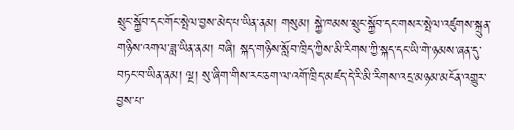སྲུང་སྐྱོབ་དང་གོང་སྤེལ་བྱས་མེད་པ་ཡིན་ནམ། གསུམ། སྐྱེ་ཁམས་སྲུང་སྐྱོབ་དང་གསར་སྤེལ་འཛུགས་སྐྲུན་གཉིས་འགལ་ཟླ་ཡིན་ནམ། བཞི། སྐད་གཉིས་སློབ་ཁྲིད་ཀྱིས་མི་རིགས་ཀྱི་སྐད་དང་ཡི་གེ་ཉམས་ཞན་དུ་བཏང་བ་ཡིན་ནམ། ལྔ། སུ་ཞིག་གིས་རང་ཅག་ལ་འགོ་ཁྲིད་མཛད་དེ་རི་མི་རིགས་འདྲ་མཉམ་མངོན་འགྱུར་བྱས་པ་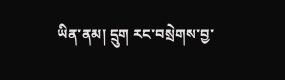ཡིན་ནམ། དྲུག རང་བསྲེགས་བྱ་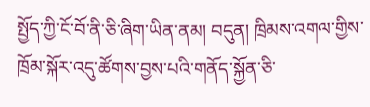སྤྱོད་ཀྱི་ངོ་བོ་ནི་ཅི་ཞིག་ཡིན་ནམ། བདུན། ཁྲིམས་འགལ་གྱིས་ཁྲོམ་སྐོར་འདུ་ཚོགས་བྱས་པའི་གནོད་སྐྱོན་ཅི་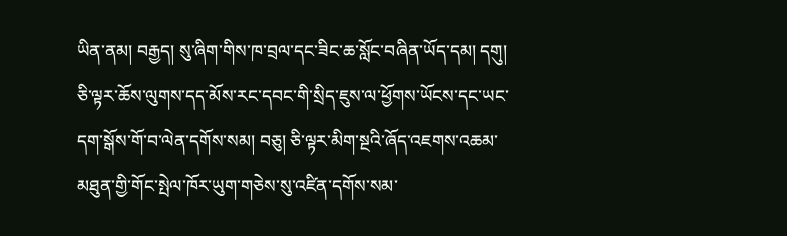ཡིན་ནམ། བརྒྱད། སུ་ཞིག་གིས་ཁ་བྲལ་དང་ཟིང་ཆ་སློང་བཞིན་ཡོད་དམ། དགུ། ཅི་ལྟར་ཆོས་ལུགས་དད་མོས་རང་དབང་གི་སྲིད་ཇུས་ལ་ཕྱོགས་ཡོངས་དང་ཡང་དག་སྒོས་གོ་བ་ལེན་དགོས་སམ། བཅུ། ཅི་ལྟར་མིག་སྔའི་ཞོད་འཇགས་འཆམ་མཐུན་གྱི་གོང་སྤེལ་ཁོར་ཡུག་གཅེས་སུ་འཛིན་དགོས་སམ་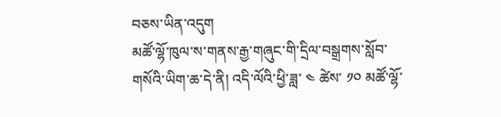བཅས་ཡིན་འདུག
མཚོ་ལྷོ་ཁུལ་ས་གནས་རྒྱ་གཞུང་གི་དྲིལ་བསྒྲགས་སློབ་གསོའི་ཡིག་ཆ་དེ་ནི། འདི་ལོའི་ཕྱི་ཟླ་ ༤ ཚེས་ ༡༠ མཚོ་ལྷོ་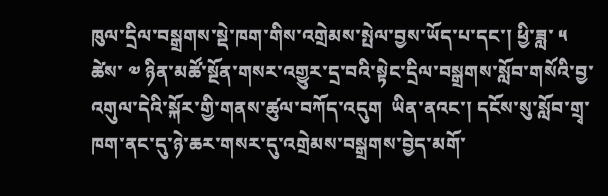ཁུལ་དྲིལ་བསྒྲགས་སྡེ་ཁག་གིས་འགྲེམས་སྤེལ་བྱས་ཡོད་པ་དང་། ཕྱི་ཟླ་ ༥ ཚེས་ ༧ ཉིན་མཚོ་སྔོན་གསར་འགྱུར་དྲ་བའི་སྟེང་དྲིལ་བསྒྲགས་སློབ་གསོའི་བྱ་འགུལ་དེའི་སྐོར་གྱི་གནས་ཚུལ་བཀོད་འདུག  ཡིན་ནའང་། དངོས་སུ་སློབ་གྲྭ་ཁག་ནང་དུ་ཉེ་ཆར་གསར་དུ་འགྲེམས་བསྒྲགས་བྱེད་མགོ་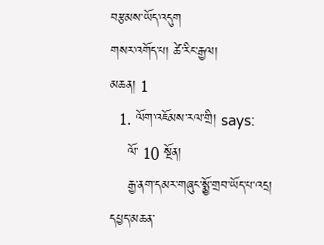བརྩམས་ཡོད་འདུག
གསར་འགོད་པ། ཚེ་རིང་རྒྱལ།
མཆན། 1
  1. ལོག་འཇོམས་རལ་གྲི། says:
    ལོ་ 10 སྔོན།
    རྒྱ་ནག་དམར་གཞུང་སྨྱོ་གྲབ་ཡོད་པ་འདྲ།
དཔྱད་མཆན་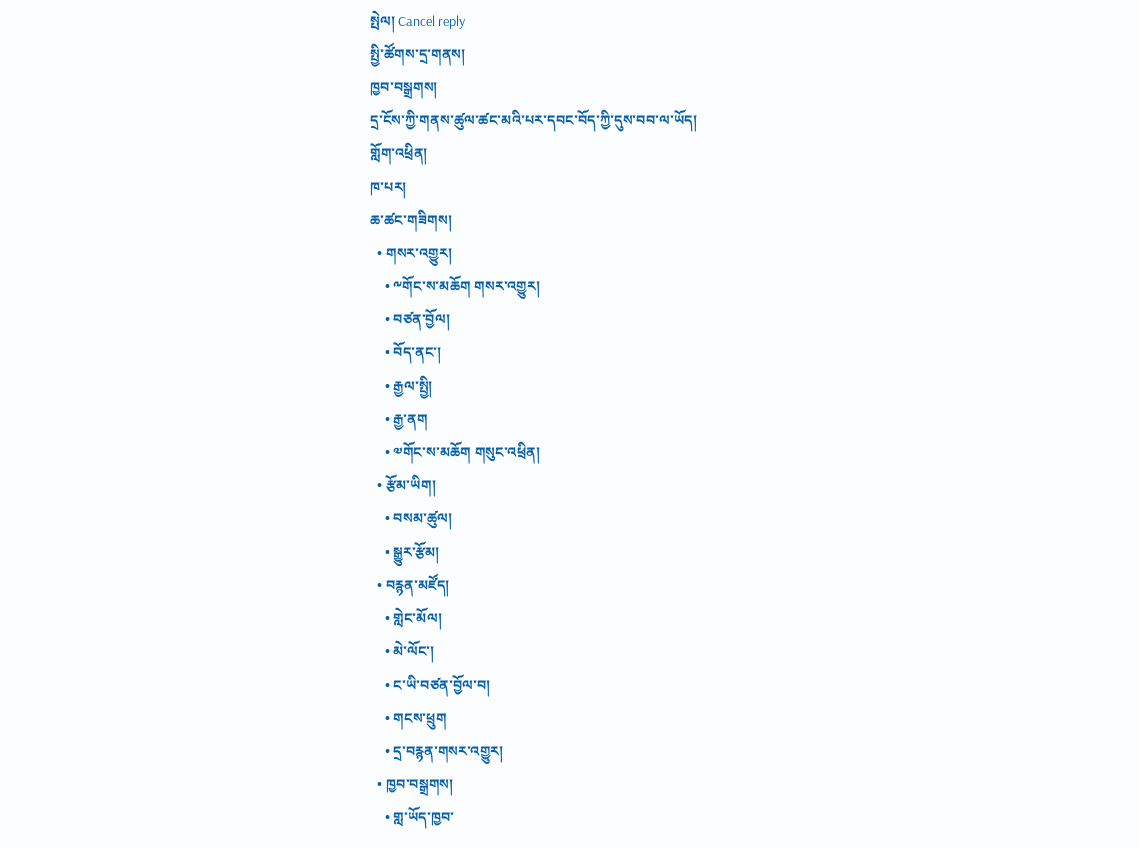སྤེལ། Cancel reply
སྤྱི་ཚོགས་དྲ་གནས།
ཁྱབ་བསྒྲགས།
དྲ་ངོས་ཀྱི་གནས་ཚུལ་ཚང་མའི་པར་དབང་བོད་ཀྱི་དུས་བབ་ལ་ཡོད།
གློག་འཕྲིན།
ཁ་པར།
ཆ་ཚང་གཟིགས།
  • གསར་འགྱུར།
    • ༸གོང་ས་མཆོག གསར་འགྱུར།
    • བཙན་བྱོལ།
    • བོད་ནང་།
    • རྒྱལ་སྤྱི།
    • རྒྱ་ནག
    • ༧གོང་ས་མཆོག གསུང་འཕྲིན།
  • རྩོམ་ཡིག།
    • བསམ་ཚུལ།
    • སྒྱུར་རྩོམ།
  • བརྙན་མཛོད།
    • གླེང་མོལ།
    • མེ་ལོང་།
    • ང་ཡི་བཙན་བྱོལ་བ།
    • གངས་ཕྲུག
    • དྲ་བརྙན་གསར་འགྱུར།
  • ཁྱབ་བསྒྲགས།
    • གླ་ཡོད་ཁྱབ་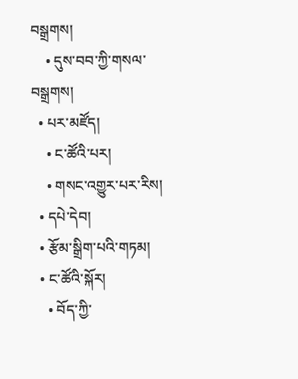བསྒྲགས།
    • དུས་བབ་ཀྱི་གསལ་བསྒྲགས།
  • པར་མཛོད།
    • ང་ཚོའི་པར།
    • གསང་འགྱུར་པར་རིས།
  • དཔེ་དེབ།
  • རྩོམ་སྒྲིག་པའི་གཏམ།
  • ང་ཚོའི་སྐོར།
    • བོད་ཀྱི་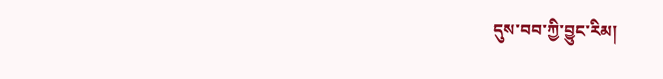དུས་བབ་ཀྱི་བྱུང་རིམ།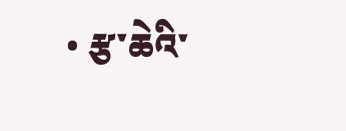• རྩ་ཆེའི་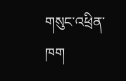གསུང་འཕྲིན་ཁག